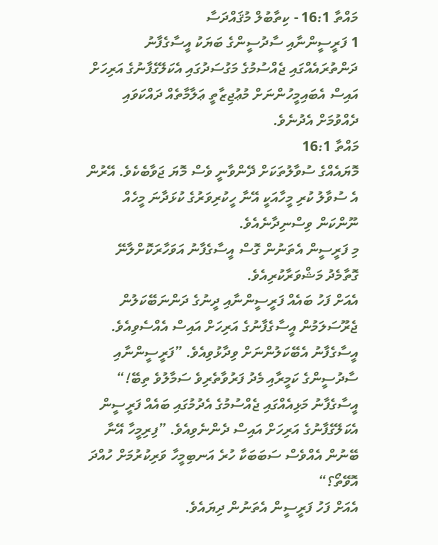މައްތާ 16:1 - ކިތާބުލް މުޤައްދަސާ
1 ފަރީސީންނާއި ސާދުސީންގެ ބަޔަކު އީސާގެފާނު ދަންތުރައެއްގައި ޖެއްސުމުގެ މަގުސަދުގައި އެކަލޭގެފާނުގެ އަރިހަށް އައިސް އެބައިމީހުންނަށް މުޢުޖިޒާތީ ޢަލާމާތެއް ދައްކަވައި ދެއްވުމަށް އެދުނެވެ.
މައްތާ 16:1
މޮޔައެއްގެ ސުވާލުތަކަށް ދޭންވާނީ ވެސް މޮޔަ ޖަވާބެކެވެ. އޭރުން އެ ސުވާލު ކުރި މީހާއަކީ އޭނާ ހީކުރިވަރުގެ ކުޅަދާނަ މީހެއް ނޫންކަން ވިސްނިދާނެއެވެ.
މި ފަރީސީން އެތަނުން ގޮސް އީސާގެފާނު އަވަހާރަކޮށްލާނޭ ގޮތާމެދު މަޝްވަރާކުރިއެވެ.
އެއަށް ފަހު ބައެއް ފަރީސީންނާއި ދީނުގެ ދަންނަބޭކަލުން ޖެރޫސަލަމުން އީސާގެފާނުގެ އަރިހަށް އައިސް އެއްސެވިއެވެ.
އީސާގެފާނު އެބޭކަލުންނަށް ވިދާޅުވިއެވެ. ”ފަރީސީންނާއި ސާދުސީންގެ ކަމީރާއި މެދު ފަރުވާތެރިވެ ސަމާލުވެ ތިބޭ!“
އީސާގެފާނު މަޅިއެއްގައި ޖެއްސުމުގެ އެދުމުގައި ބައެއް ފަރީސީން އެކަލޭގެފާނުގެ އަރިހަށް އައިސް ދެންނެވިއެވެ. ”ފިރިމީހާ އޭނާ ބޭނުން އެއްވެސް ސަބަބަކާ ހުރެ އަނބިމީހާ ވަރިކުރުމަށް ހުއްދަ އޮވޭތޯ؟“
އެއަށް ފަހު ފަރީސީން އެތަނުން ދިޔައެވެ.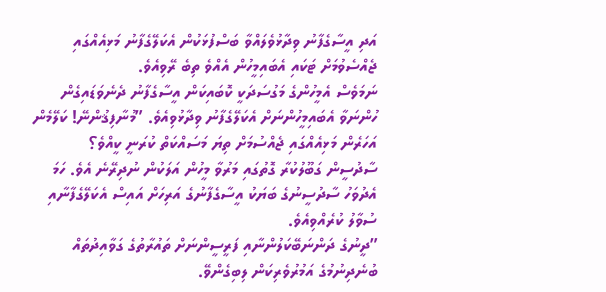އަދި އީސާގެފާނު ވިދާޅުވެލައްވާ ބަސްފުޅަކުން އެކަލޭގެފާނު މަޅިއެއްގައި ޖެއްސެވުމަށް ޓަކައި އެބައިމީހުން އެއްވެ ތިބެ ރޭވިއެވެ.
ނަމަވެސް އެމީހުންގެ މަގުސަދަކީ ކޮބައިކަން އީސާގެފާނު ދެނެވަޑައިގެން ހުންނަވާ އެބައިމީހުންނަށް އެކަލޭގެފާނު ވިދާޅުވިއެވެ. ”މުނާފިޤުންނޭ! ކަލޭމެން އަހަރެން މަޅިއެއްގައި ޖެއްސުމަށް ތިޔަ މަސައްކަތް ކުރަނީ ކީއްވެ؟
ސާދުސީން ގަބޫލުކުރާ ގޮތުގައި މަރުވާ މީހުން އަލަކުން ނުދިރޭނެ އެވެ. ހަމަ އެދުވަހު ސާދުސީނުގެ ބަޔަކު އީސާގެފާނުގެ އަރިހަށް އައިސް އެކަލޭގެފާނާއި ސުވާލު ކުރެއްވިއެވެ.
”ދީނުގެ ދަންނަބޭކަލުންނާއި ފަރީސީންނަށް ތައުރާތުގެ ގަވާއިދުތައް ބުނެދިނުމުގެ އަމުރުވެރިކަން ލިބިގެންވޭ.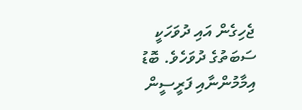ޖެހިގެން އައި ދުވަހަކީ ސަބަތުގެ ދުވަހެވެ. ބޮޑު އިމާމުންނާއި ފަރީސީން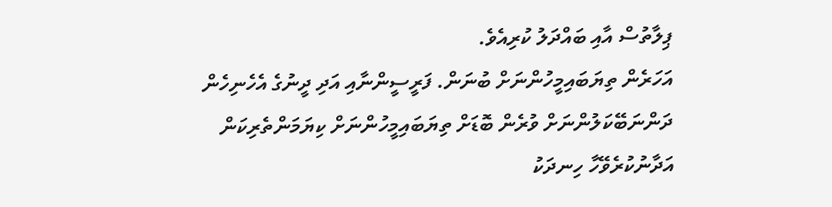ޕިލާތުސް އާއި ބައްދަލު ކުރިއެވެ.
އަހަރެން ތިޔަބައިމީހުންނަށް ބުނަން. ފަރީސީންނާއި އަދި ދީނުގެ އެހެނިހެން ދަންނަބޭކަލުންނަށް ވުރެން ބޮޑަށް ތިޔަބައިމީހުންނަށް ކިޔަމަންތެރިކަން އަދާނުކުރެވޭހާ ހިނދަކު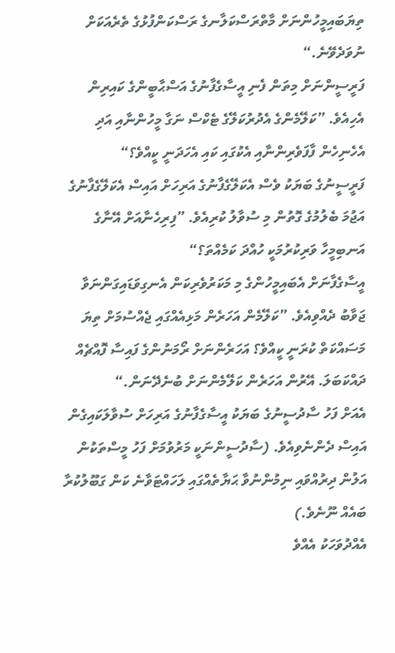ތިޔަބައިމީހުންނަށް މާތްރަސްކަލާނގެ ރަސްކަންފުޅުގެ ތެރެއަކަށް ނުވަދެވޭނެ.“
ފަރީސީންނަށް މިތަން ފެނި އީސާގެފާނުގެ އަސްޙާބީންގެ ކައިރިން އެހިއެވެ. ”ކަލޭމެންގެ އެދުރުކަލޭގެ ޓެކްސް ނަގާ މީހުންނާއި އަދި އެހެނިހެން ފާފަވެރިންނާއި އެކުގައި ކައި އެހަދަނީ ކީއްވެ؟“
ފަރީސީނުގެ ބަޔަކު ވެސް އެކަލޭގެފާނުގެ އަރިހަށް އައިސް އެކަލޭގެފާނުގެ އަޖުމަ ބެލުމުގެ ގޮތުން މި ސުވާލު ކުރިއެވެ. ”ފިރިހެނާއަށް އޭނާގެ އަނބިމީހާ ވަރިކުރުމަކީ ހުއްދަ ކަމެއްތަ؟“
އީސާގެފާނަށް އެބައިމީހުންގެ މި މަކަރުވެރިކަން އެނގިވަޑައިގަންނަވާ ޖަވާބު ދެއްވިއެވެ. ”ކަލޭމެން އަހަރެން މަޅިއެއްގައި ޖެއްސުމަށް ތިޔަ މަސައްކަތް ކުރަނީ ކީއްވެ؟ އަހަރެންނަށް ރޯމަނުންގެ ފައިސާ ފޮއްޗެއް ދައްކަބަލަ. އޭރުން އަހަރެން ކަލޭމެންނަށް ބުނެދޭނަން.“
އެއަށް ފަހު ސާދުސީނުގެ ބަޔަކު އީސާގެފާނުގެ އަރިހަށް ސުވާލަކައިގެން އައިސް ދެންނެވިއެވެ. (ސާދުސީންނަކީ މަރުވުމަށް ފަހު މީސްތަކުން އަލުން ދިރުއްވައި ނިމުންނުވާ ޙަޔާތެއްގައި ލަހައްޓަވާނެ ކަން ގަބޫލުކުރާ ބައެއް ނޫނެވެ.)
އެއްދުވަހަކު އެއްވެ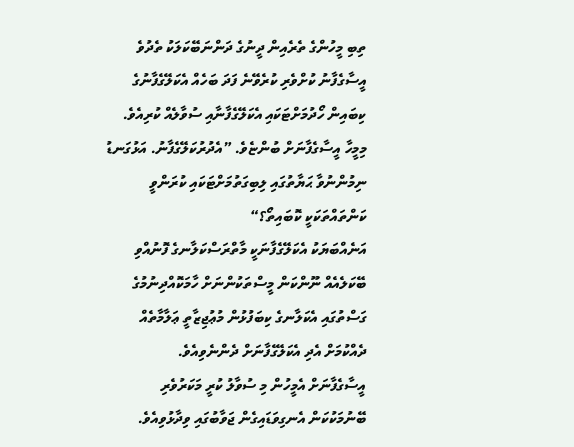ތިބި މީހުންގެ ތެރެއިން ދީނުގެ ދަންނަބޭކަލަކު ތެދުވެ އީސާގެފާނު ކުށްވެރި ކުރެވޭނެ ފަދަ ބަހެއް އެކަލޭގެފާނުގެ ކިބައިން ހޯދުމަށްޓަކައި އެކަލޭގެފާނާއި ސުވާލެއް ކުރިއެވެ. މިމީހާ އީސާގެފާނަށް ބުންޏެވެ. ”އެދުރުކަލޭގެފާނު. އަޅުގަނޑު ނިމުންނުވާ ޙަޔާތުގައި ލިބިގަތުމަށްޓަކައި ކުރަންވީ ކަންތައްތަކަކީ ކޮބައިތޯ؟“
އަނެއްބަޔަކު އެކަލޭގެފާނަކީ މާތްރަސްކަލާނގެ ފޮނުއްވި ބޭކަލެއެއް ނޫންކަން މީސްތަކުންނަށް ހާމަކޮއްދިނުމުގެ ގަސްތުގައި އެކަލާނގެ ކިބަފުޅުން މުޢުޖިޒާތީ ޢަލާމާތެއް ދެއްކުމަށް އެދި އެކަލޭގެފާނަށް ދެންނެވިއެވެ.
އީސާގެފާނަށް އެމީހުން މި ސުވާލު ކުރީ މަކަރުވެރި ބޭނުމަކުކަން އެނގިވަޑައިގެން ޖަވާބުގައި ވިދާޅުވިއެވެ.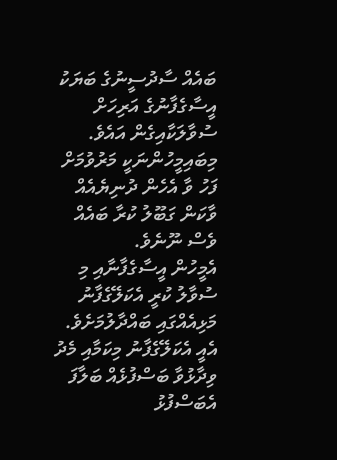ބައެއް ސާދުސީނުގެ ބަޔަކު އީސާގެފާނުގެ އަރިހަށް ސުވާލަކާއިގެން އައެވެ. މިބައިމީހުންނަކީ މަރުވުމަށް ފަހު ވާ އެހެން ދުނިޔެއެއް ވާކަން ގަބޫލު ކުރާ ބައެއް ވެސް ނޫނެވެ.
އެމީހުން އީސާގެފާނާއި މި ސުވާލު ކުރީ އެކަލޭގެފާނު މަޅިއެއްގައި ބައްދާލުމަށެވެ. އެއީ އެކަލޭގެފާނު މިކަމާއި މެދު ވިދާޅުވާ ބަސްފުޅެއް ބަލާފަ އެބަސްފުޅު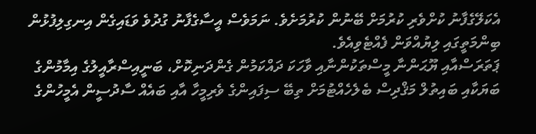އެކަލޭގެފާނު ކުށްވެރި ކުރުމަށް ބޭނުން ކުރުމަށެވެ. ނަމަވެސް އީސާގެފާނު ގުދުވެ ވަޑައިގެން އިނގިލިފުޅުން ބިންމަތީގައި ލިޔުއްވަން ފެއްޓެވިއެވެ.
ޕަތަރަސްއާއި ޔޫޙަންނާ މީސްތަކުންނާއި ވާހަކަ ދައްކަމުން ގެންދަނިކޮށް، ބަނީއިސްރާއީލުގެ އިމާމުންގެ ބަޔަކާއި ބައިތުލް މަޤްދިސް ބެލެހެއްޓުމަށް ތިބޭ ސިފައިންގެ ވެރިމީހާ އާއި ބައެއް ސާދުސީން އެމީހުންގެ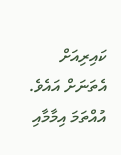ކައިރިއަށް އެތަނަށް އައެވެ.
އުއްތަމަ އިމާމާއި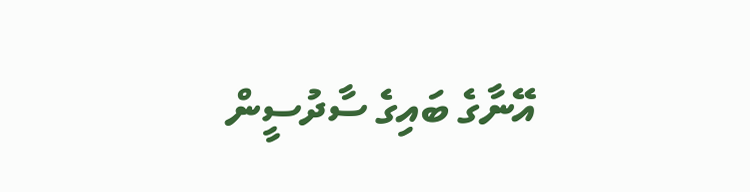އޭނާގެ ބައިގެ ސާދުސީން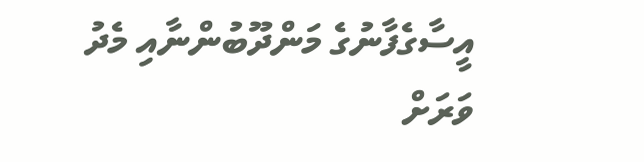އީސާގެފާނުގެ މަންދޫބުންނާއި މެދު ވަރަށް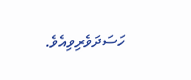ހަސަދަވެރިވިއެވެ.